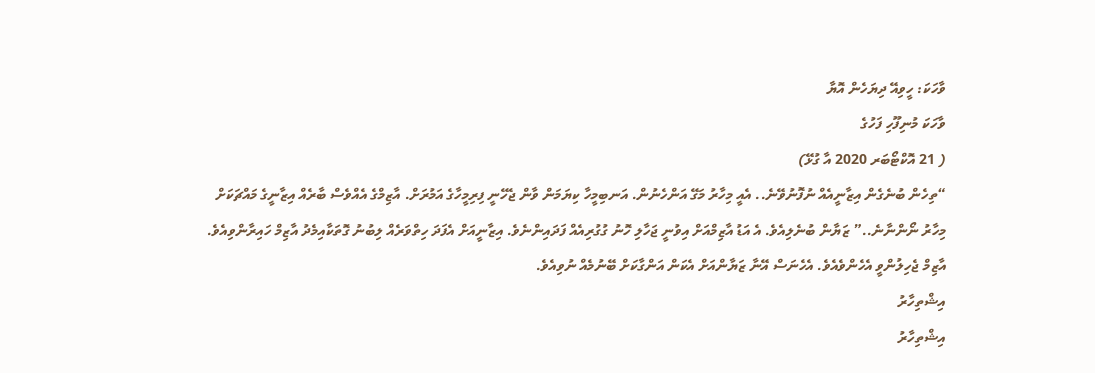ވާހަކަ: ހީވިއޭ ދިޔަހެން އޮޔާ
ވާހަކަ މުނިފޫހި ފަހުގެ
( 21 އޮކްޓޯބަރ 2020 އާ ގުޅޭ)
“ތިހެން ބުނެގެން އިޒާނީއެއް ނުފޮނުވޭނެ.. އެއީ މިހާރު މަގޭ އަންހެނުން. އަނބިމީހާ ކިޔަމަން ވާން ޖެހޭނީ ފިރިމީހާގެ އަމުރަށް. އާޒިމްގެ އެއްވެސް ބާރެއް އިޒާނީގެ މައްޗަކަށް މިހާރު ނޯންނާނެ..” ޒަޔާން ބުނެލިއެވެ. އެ އަޑު އާޒިމްއަށް އިވުނީ ޖަހާލި ހޮނު ގުގުރިއެއް ފަދައިންނެވެ. އިޒާނީއަށް އެފަދަ ހިތްވަރެއް ލިބުނު ގޮތަކާއިމެދު އާޒިމް ހައިރާންވިއެވެ. އާޒިމް ޖެހިލުންވީ އެހެންވެއެވެ. އެހެނަސް އޭނާ ޒަޔާންއަށް އެކަން އަންގާކަށް ބޭނުމެއް ނުވިއެވެ.
އިޝްތިހާރު
އިޝްތިހާރު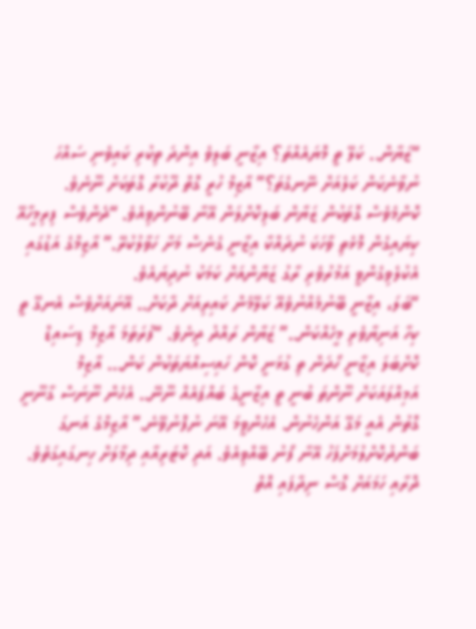“ޒަޔާން.. ކަލޭ ތީ މޮޔައެއްތަ؟ އިޒާނީ ބަލިވެ އިންދަ ތިކުރި ކައިވެނި ސައްހަ ނުވާނެކަން ކަލެއަށް ނޭނގެތަ؟” އާޒިމް ހުރީ ގޮތް ދޫކުރާ ގޮތަކަށް ނޫނެވެ. ކޮންމެވެސް ގޮތަކުން ޒަޔާން ބަލިކޮށްލަން އޭނާ ބޭނުންވިއެވެ. “ދެންވެސް ފިރިމީހާއޭ ކިޔައިގެން މޮޅެތި ވާހަކަ ނުދައްކާ އިޒާނީ ގެނެސް މަށާ ހަވާލުކުރޭ.” އާޒިމްގެ އަޑުގައި އެކުލެވިގެންވީ އަމުރުވެރި ރާގު ޒަޔާންއަށް ކަމަކު ނުދިޔައެވެ.
“ބަލަ، އިޒާނީ ބޭނުމެއްނުވެއޭ ކަލޭމެން ކައިރިއަށް ދާކަށް.. އޭނައަށްވެސް އެނގޭ ތީ ކިހާ އަނިޔާވެރި މީހެއްކަން..” ޒަޔާން ރައްދު ދިނެވެ. “ފުރަތަމަ އާޒިމް ޑިސައިޑް ކޮށްބަލަ އިޒާނީ ހޯދަން ތި ގުޅަނީ ކޮން ހައިސިއްޔަތަކުން ކަން… އާޒިމް އަމިއްލައަކަށް ނޫންތަ ބުނީ ތީ އިޒާނީގެ ބައްޕައެއް ނޫނޭ.. އެހެން ނޫނަސް ގާނޫނީ ގޮތުން އެއީ މަގޭ އަންހެނުން. އެހެންވީމަ އޭނަ ނުފޮނުވޭނެ.” އާޒިމްގެ އަނގަ ބަންދުކޮށްލުމަށްފަހު އޭނާ ފޯނު ބޭއްވިއެވެ. އަދި ކޮޓަރިއާއި ދިމާލަށް ހިނގައިގަތެވެ. ދޮރާއި ހަމައަށް ގޮސް ނިދާފައި އޮތް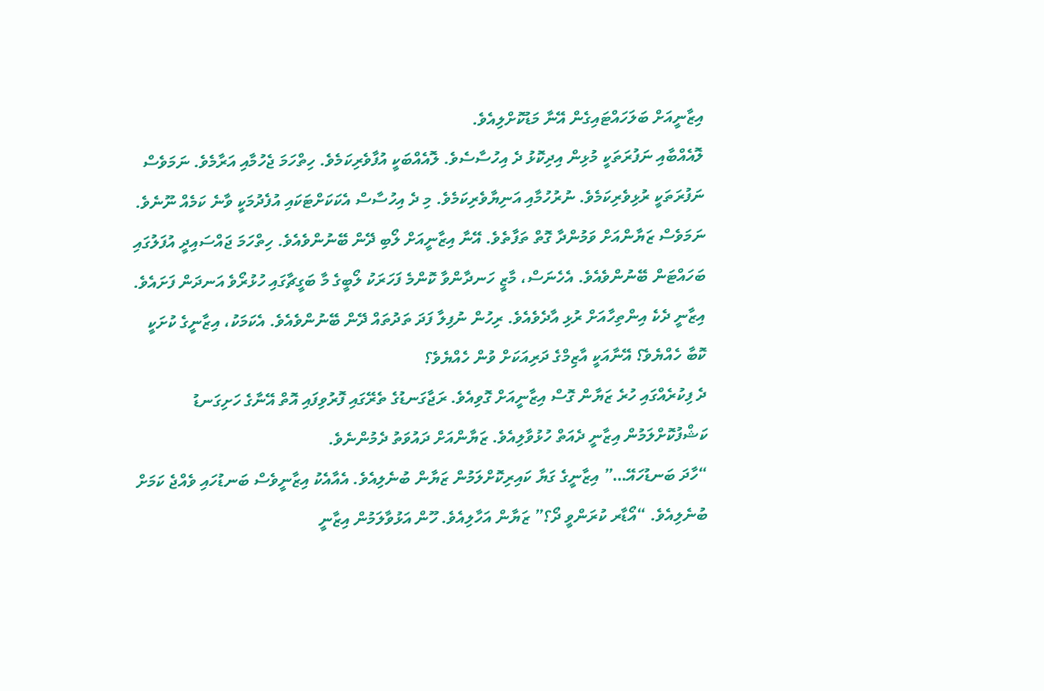އިޒާނީއަށް ބަލަހައްޓައިގެން އޭނާ މަޑުކޮށްލިއެވެ.
ލޮއެއްބާއި ނަފުރަތަކީ މުޅިން އިދިކޮޅު ދެ އިހުސާސެވެ. ލޮއެއްބަކީ އުފާވެރިކަމެވެ. ހިތްހަމަ ޖެހުމާއި އަރާމެވެ. ނަމަވެސް ނަފުރަތަކީ ރުޅިވެރިކަމެވެ. ނުރުހުމާއި އަނިޔާވެރިކަމެވެ. މި ދެ އިހުސާސް އެކަކަށްޓަކައި އުފެދުމަކީ ވާނެ ކަމެއް ނޫނެވެ. ނަމަވެސް ޒަޔާންއަށް ވަމުންދާ ގޮތް ތަފާތެވެ. އޭނާ އިޒާނީއަށް ލޯބި ދޭން ބޭނުންވެއެވެ. ހިތްހަމަ ޖައްސައިދީ އުފަލުގައި ބަހައްޓަން ބޭނުންވެއެވެ. އެހެނަސް، މާޒީ ހަނދާންވާ ކޮންމެ ފަހަރަކު ލޯބީގެ މާ ބަގީޗާގައި ހުޅުރޯވެ އަނދަން ފަށައެވެ. އިޒާނީ ދެކެ އިންތިހާއަށް ރުޅި އާދެވެއެވެ. ރިހުން ނުފިލާ ފަދަ ތަދުތައް ދޭން ބޭނުންވެއެވެ. އެކަމަކު، އިޒާނީގެ ކުށަކީ ކޮބާ ހެއްޔެވެ؟ އޭނާއަކީ އާޒިމްގެ ދަރިއަކަށް ވުން ހެއްޔެވެ؟
ދެ ފިކުރެއްގައި ހުރެ ޒަޔާން ގޮސް އިޒާނީއަށް ގޮވިއެވެ. ރަޖާގަނޑުގެ ތެރޭގައި ފޮރުވިފައި އޮތް އޭނާގެ ހަށިގަނޑު ކަޝްފުކޮށްލަމުން އިޒާނީ ދެއަތް ހުޅުވާލިއެވެ. ޒަޔާންއަށް ދައުވަތު ދެމުންނެވެ.
“ހާދަ ބަނޑުހައޭ…” އިޒާނީގެ ގަޔާ ކައިރިކޮށްލަމުން ޒަޔާން ބުނެލިއެވެ. އެއާއެކު އިޒާނީވެސް ބަނޑުހައި ވެއްޖެ ކަމަށް ބުނެލިއެވެ. “އޯޑާރ ކުރަންވީ ދޯ؟” ޒަޔާން އަހާލިއެވެ. ހޫން އަޅުވާލަމުން އިޒާނީ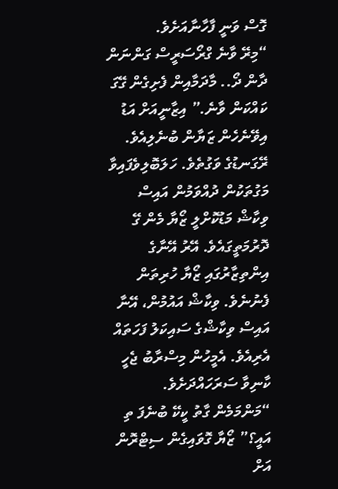ގޮސް ވަނީ ފާހާނާއަށެވެ.
“މިރޭ ވާނެ ގްރޯސަރީސް ގަންނަން ދާން ދޯ.. މާދަމާއިން ފެށިގެން ގޭގަ ކައްކަން ވާނެ.” އިޒާނީއަށް އަޑު އިވޭނެހެން ޒަޔާން ބުނެލިއެވެ.
ރޭގަނޑުގެ ވަގުތެވެ. ހަލަބޮލިވެފައިވާ މަގުތަކުން ދުއްވަމުން އައިސް ވިކާޝް މަޑުކޮށްލީ ޒޯޔާ މެން ގޭ ދޮރުމަތީގައެވެ. އޭރު އޭނާގެ އިންތިޒާރުގައި ޒޯޔާ ހުރިތަން ފެނުނެވެ. ވިކާޝް އައުމުން، އޭނާ އައިސް ވިކާޝްގެ ސައިކަލު ފަހަތައް އެރިއެވެ. އެމީހުން މިސްރާބު ޖެހީ ކާނިވާ ސަރަހައްދަށެވެ.
“މަންމަމެން ގާތު ކީކޭ ބުނެފަ ތި އައީ؟” ޒޯޔާ ގޮވައިގެން ސިޓްރޮން އަށް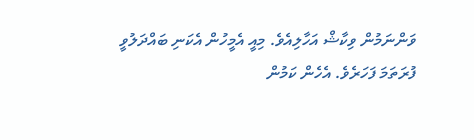ވަންނަމުން ވިކާޝް އަހާލިއެވެ. މިއީ އެމީހުން އެކަނި ބައްދަލުވީ ފުރަތަމަ ފަހަރެވެ. އެހެން ކަމުން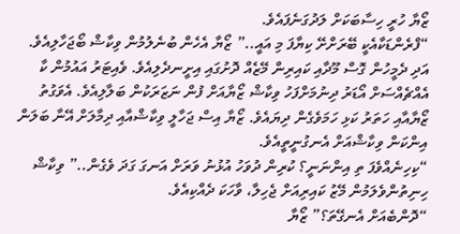ޒޯޔާ ހުރީ ހިސާބަކަށް ލަދުގަނެފައެވެ.
“ފްރެންޑަކާއެކީ ބޭރަށްށޭ ކިޔާފަ މި އައީ..” ޒޯޔާ އެހެން ބުނެލުމުން ވިކާޝް ބޯޖަހާލިއެވެ. އަދި ދެމީހުން ގޮސް މޫދާއި ކައިރިން މޭޒެއް ދޮށުގައި އިށީނދެލިއެވެ. ވެއިޓަރު އައުމުން ކާ އެއްޗެއްސަށް އޯޑަރު ދިނުމަށްފަހު ވިކާޝް ޒޯޔާއަށް ފުން ނަޒަރަކުން ބަލާލިއެވެ. އެވަގުތު ޒޯޔާއާއި ހަތަރު ކަޅި ހަމަވެގެން ދިޔައެވެ. ޒޯޔާ އިސް ޖަހާލީ ވިކާޝްއާއި ދިމާލަށް އޭނާ ބަލަން އިންކަން ވިކާޝްއަށް އެނގުނީތީއެވެ.
“ކިހިނެއްވެފަ ތި އިންނަނީ؟ ކުރިން ދުވަހު އުޅުނު ވަރަށް އަނގަ ގަދަ ވެގެން..” ވިކާޝް ހިނިތުންވެލަމުން މޭޒު ކައިރިއަށް ޖެހިލާ، ވާހަކަ ދެއްކިއެވެ.
“ދޮންބެއަށް އެނގޭތަ؟” ޒޯޔާ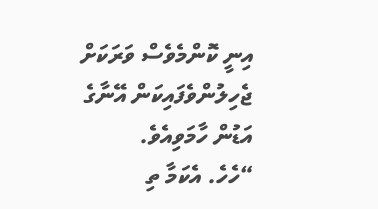އިނީ ކޮންމެވެސް ވަރަކަށް ޖެހިލުންވެފައިކަން އޭނާގެ އަޑުން ހާމަވިއެވެ.
“ހެހެ. އެކަމާ ތި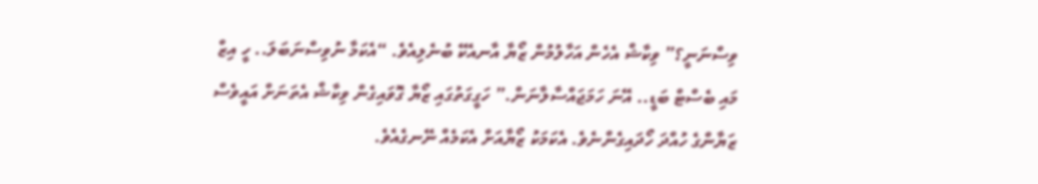ވިސްނަނީ؟” ވިކާޝް އެހެން އަހާލުމުން ޒޯޔާ އާނއެކޭ ބުނެލިއެވެ. “އެކަމާ ނުވިސްނަބަލަ.. ހީ އިޒް މައި ބެސްޓް ބަޑީ.. އޭނަ ހަމަޖައްސާލާނަން.” ހަގީގަތުގައި ޒޯޔާ ގޮވައިގެން ވިކާޝް އެތަނަށް އައީވެސް ޒަޔާންގެ ހުއްދަ ހޯދައިގެންނެވެ. އެކަމަކު ޒޯޔާއަށް އެކަމެއް ނޭނގެއެވެ.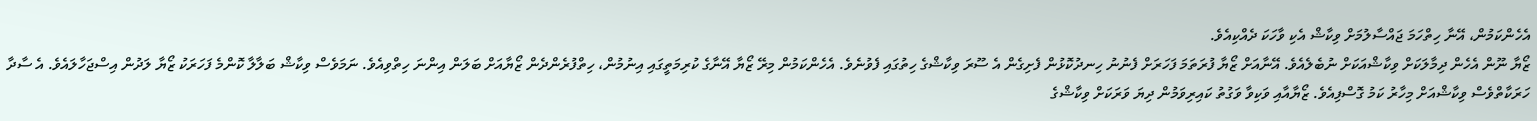އެހެންކަމުން، އޭނާ ހިތްހަމަ ޖައްސާލުމަށް ވިކާޝް އެކި ވާހަކަ ދެއްކިއެވެ.
ޒޯޔާ ނޫން އެހެން ދިމާލަކަށް ވިކާޝްއަކަށް ނުބެލެއެވެ. އޭނާއަށް ޒޯޔާ ފުރަތަމަ ފަހަރަށް ފެނުނު ހިނދުކޮޅުން ފެށިގެން އެ ސޫރަ ވިކާޝްގެ ހިތުގައި ފެވުނެވެ. އެހެންކަމުން މިރޭ ޒޯޔާ އޭނާގެ ކުރިމަތީގައި އިނުމުން، ހިތްފުރެންދެން ޒޯޔާއަށް ބަލަން އިންނަ ހިތްވިއެވެ. ނަމަވެސް ވިކާޝް ބަލާލާ ކޮންމެ ފަހަރަކު ޒޯޔާ ލަދުން އިސްޖަހާލައެވެ. އެ ސާދާ ހަރަކާތްވެސް ވިކާޝްއަށް މިހާރު ކަމު ގޮސްފިއެވެ. ޒޯޔާއާއި ވަކިވާ ވަގުތު ކައިރިވަމުން ދިޔަ ވަރަކަށް ވިކާޝްގެ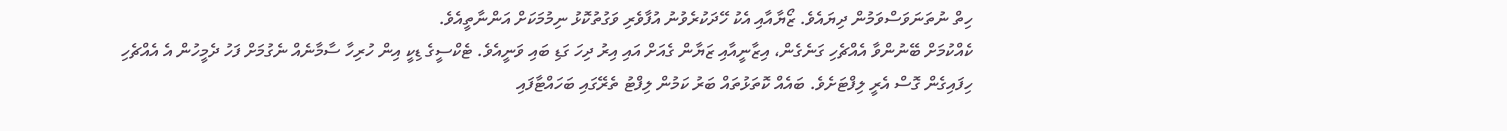ހިތް ނުތަނަވަސްވަމުން ދިޔައެވެ. ޒޯޔާއާއި އެކު ހޭދަކުރެވުނު އުފާވެރި ވަގުތުކޮޅު ނިމުމަކަށް އަންނާތީއެވެ.
ކެއްކުމަށް ބޭނުންވާ އެއްޗެހި ގަނެގެން، އިޒާނީއާއި ޒަޔާން ގެއަށް އައި އިރު ދިހަ ގަޑި ބައި ވަނީއެވެ. ޓެކްސީގެ ޑިކީ އިން ހުރިހާ ސާމާނެއް ނެގުމަށް ފަހު ދެމީހުން އެ އެއްޗެހި ހިފައިގެން ގޮސް އެރީ ލިފްޓަށެވެ. ބައެއް ކޮތަޅުތައް ބަރު ކަމުން ލިފްޓު ތެރޭގައި ބަހައްޓާފައި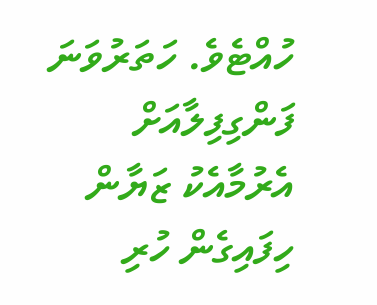ހުއްޓެވެ. ހަތަރުވަނަ ފަންގިފިލާއަށް އެރުމާއެކު ޒަޔާން ހިފައިގެން ހުރި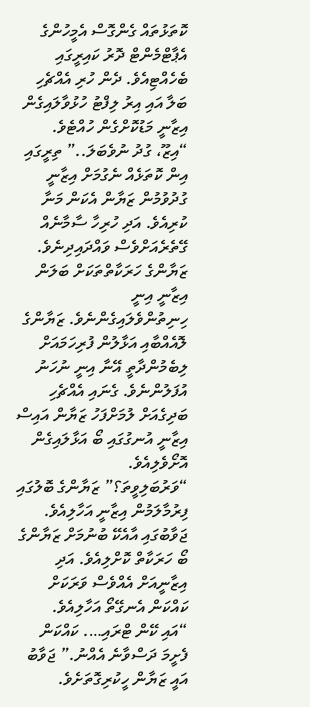ކޮތަޅުތައް ގެންގޮސް އެމީހުންގެ އެޕާޓްމެންޓް ދޮރު ކައިރީގައި ބެހެއްޓިއެވެ. ދެން ހުރި އެއްޗެހި ބަލާ އައި އިރު ލިފްޓު ހުޅުވާލައިގެން އިޒާނީ މަޑުކޮށްގެން ހުއްޓެވެ.
“އިޒޫ، ގުދު ނުވެބަލަ..” ތިރީގައި އިން ކޮތަޅެއް ނެގުމަށް އިޒާނީ ގުދުވުމުން ޒަޔާން އެކަން މަނާ ކުރިއެވެ. އަދި ހުރިހާ ސާމާނެއް ގޭތެރެއަށްވެސް ވައްދައިދިނެވެ. ޒަޔާންގެ ހަރަކާތްތަކަށް ބަލަން އިޒާނީ އިނީ ހިނިތުންވެލައިގެންނެވެ. ޒަޔާންގެ ލޮއެއްބާއި އަޅާލުން ފުރިހަމައަށް ލިބެމުންދާތީ އޭނާ އިނީ ނުހަނު އުފަލުންނެވެ. ގެނައި އެއްޗެހި ބަދިގެއަށް ލުމަށްފަހު ޒަޔާން އައިސް އިޒާނީ އުނގުގައި ބޯ އަޅާލައިގެން އޮށޯވެލިއެވެ.
“ވަރުބަލިވީތަ؟” ޒަޔާންގެ ބޮލުގައި ފިރުމާލަމުން އިޒާނީ އަހާލިއެވެ. ޖަވާބުގައި އާއެކޭ ބުނުމަށް ޒަޔާންގެ ބޯ ހަރަކާތް ކޮށްލިއެވެ. އަދި އިޒާނީއަށް އެއްވެސް ވަރަކަށް ކައްކަން އެނގޭތޯ އަހާލިއެވެ.
“އައި ކޭން ޓްރައި…. ކައްކަން ފެށީމަ ދަސްވާނެ އެއްނު.” ޖަވާބު އައީ ޒަޔާން ހީކުރިގޮތަށެވެ.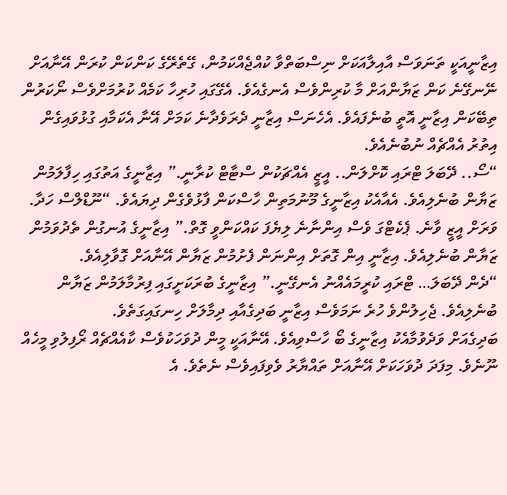އިޒާނީއަކީ ތަނަވަސް އާއިލާއަކަށް ނިސްބަތްވާ ކުއްޖެއްކަމުން، ގޭތެރޭގެ ކަންކަން ކުރަން އޭނާއަށް ނޭނގޭނެ ކަން ޒަޔާންއަށް މާ ކުރިންވެސް އެނގެއެވެ. އެގޭގައި ހުރިހާ ކަމެއް ކުރުމަށްވެސް ނޯކަރުން ތިބޭކަން އިޒާނީ އޮތީ ބުނެފައެވެ. އެހެނަސް އިޒާނީ ދެރަވެދާނެ ކަމަށް އޭނާ އެކަމާއި ގުޅުވައިގެން އިތުރު އެއްޗެއް ނުބުނެއެވެ.
“ސޯ.. ދޭބަލަ ޓްރައި ކޮށްލަން.. އީޒީ އެއްޗަކުން ސްޓާޓް ކުރާނީ.” އިޒާނީގެ އަތުގައި ހިފާލަމުން ޒަޔާން ބުނެލިއެވެ. އެއާއެކު އިޒާނީގެ މޫނުމަތިން ހާސްކަން ފާޅުވެގެން ދިޔައެވެ. “ނޫޑްލްސް ހަދާ. ވަރަށް އީޒީ ވާނެ. ޕެކެޓްގަ ވެސް އިންނާނެ ލިޔެފަ ކައްކަންވީ ގޮތް.” އިޒާނީގެ އުނގުން ތެދުވަމުން ޒަޔާން ބުނެލިއެވެ. އިޒާނީ އިން ގޮތަށް އިންނަން ފެށުމުން ޒަޔާން އޭނާއަށް ގޮވާލިއެވެ.
“ދެން ދޭބަލަ… ޓްރައި ކުރީމައެއްނު އެނގޭނީ.” އިޒާނީގެ ބުރަކަށީގައި ފިރުމާލަމުން ޒަޔާން ބުނެލިއެވެ. ޖެހިލުންވެ ހުރެ ނަމަވެސް އިޒާނީ ބަދިގެއާއި ދިމާލަށް ހިނގައިގަތެވެ.
ބަދިގެއަށް ވަދެވުމާއެކު އިޒާނީގެ ބޯ ހާސްވިއެވެ. އޭނާއަކީ މީން ދުވަހަކުވެސް ކާއެއްޗެއް ރޯފިލުވި މީހެއް ނޫނެވެ. މިފަދަ ދުވަހަކަށް އޭނާއަށް ތައްޔާރު ވެވިފައިވެސް ނެތެވެ. އެ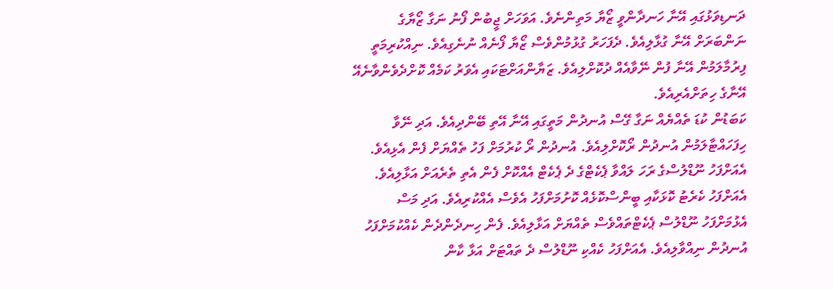ދަނޑިވަޅުގައި އޭނާ ހަނދާންވީ ޒޯޔާ މަތިންނެވެ. އަވަހަށް ޖީބުން ފޯނު ނަގާ ޒޯޔާގެ ނަންބަރަށް އޭނާ ގުޅާލިއެވެ. ދެފަހަރު ގުޅުމުންވެސް ޒޯޔާ ފޯނެއް ނުނެގިއެވެ. ނިއްކުރިމަތީ ފިރުމާލަމުން އޭނާ ފުން ނޭވާއެއް ދުކޮށްލިއެވެ. ޒަޔާންއަށްޓަކައި އެވަރު ކަމެއް ކޮށްދެވެންވާނެއޭ އޭނާގެ ހިތަށްއެރިއެވެ.
ކަބަޑުން ކުޑަ ތެއްޔެއް ނަގާ ގޭސް އުނދުން މަތީގައި އޭނާ އޭތި ބޭންދިއެވެ. އަދި ނޭވާ ހިފަހައްޓާލަމުން އުނދުން ރޯކޮށްލިއެވެ. އުނދުން ރޯ ކުރުމަށް ފަހު ތެއްޔަށް ފެން އެޅިއެވެ. އެއަށްފަހު ނޫޑްލުސްގެ ރަހަ ލައްވާ ޕެކެޓްގެ ދެ ޕެކެޓް އެއްކޮށް ފެން އެތި ތެރެއަށް އަޅާލިއެވެ. އެއަށްފަހު ކެރެޓު ކޮޅަކާއި ބީންސްކޮޅެއް ކޮށުމަށްފަހު އެވެސް އެއްކުރިއެވެ. އަދި މަސް އެޅުމަށްފަހު ނޫޑްލުސް ޕެކެޓްތައްވެސް ތެއްޔަށް އަޅާލިއެވެ. ފެން ހިނދެންދެން ކެއްކުމަށްފަހު އުނދުން ނިއްވާލިއެވެ. އެއަށްފަހު ކެއްކި ނޫޑްލުސް ދެ ތައްޓަށް އަޅާ ކާން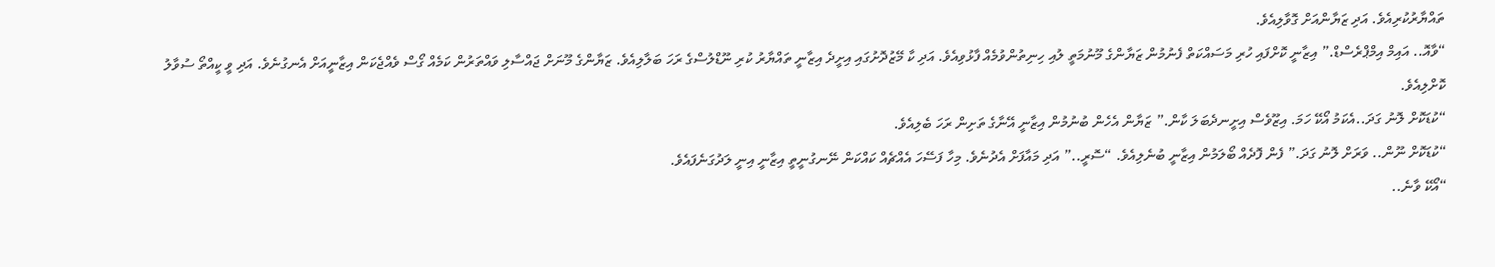ތައްޔާރުކުރިއެވެ. އަދި ޒަޔާންއަށް ގޮވާލިއެވެ.
“ވާއޮ.. އައިމް އިމްޕްރެސްޑް.” އިޒާނީ ކޮށްފައި ހުރި މަސައްކަތް ފެނުމުން ޒަޔާންގެ މޫނުމަތީ ލުއި ހިނިތުންވުމެއް ފާޅުވިއެވެ. އަދި ކާ މޭޒުދޮށުގައި އިށީދެ އިޒާނީ ތައްޔާރު ކުރި ނޫޑްލުސްގެ ރަހަ ބަލާލިއެވެ. ޒަޔާންގެ މޫނަށް ޖައްސާލި ވައްތަރުން ކަމެއް ގޯސް ވެއްޖެކަން އިޒާނީއަށް އެނގުނެވެ. އަދި ވީ ކީއްތޯ ސުވާލު ކޮށްލިއެވެ.
“ކުޑަކޮށް ލޮނު ގަދަ..އެކަމު އޯކޭ ހަމަ. އިޒޫވެސް އިށީނދެބަލަ ކާން.” ޒަޔާން އެހެން ބުނުމުން އިޒާނީ އޭނާގެ ތަށިން ރަހަ ބެލިއެވެ.
“ކުޑަކޮށް ނޫން.. ވަރަށް ލޮނު ގަދަ.” ފެން ފޮދެއް ބޯލަމުން އިޒާނީ ބުނެލިއެވެ. “ސޮރީ..” އަދި މައާފަށް އެދުނެވެ. މިހާ ފަސޭހަ އެއްޗެއް ކައްކަން ނޭނގުނީތީ އިޒާނީ އިނީ ލަދުގަނެފައެވެ.
“އޯކޭ ވާނެ..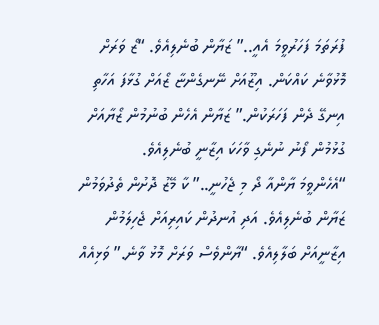ފުރަތަމަ ފަހަރުވީމަ އެއީ..” ޒަޔާން ބުނެލިއެވެ. “ޒޯ ވަރަށް މޮޅުވާނެ ކައްކަން. އިޒޫއަށް ނޭނގެންޏާ ޒޯއަށް ގުޅާފަ އަހާތި އިނގޭ ދެން ފަހަރަކުން.” ޒަޔާން އެހެން ބުނުމުން ޒޯޔާއަށް ގުޅުމުން ފޯނު ނުނެގި ވާހަކަ އިޒާނީ ބުނެލިއެވެ.
“އެހެންވީމަ ޔާންއާ ދޯ މި ޖެހުނީ..” ކާ މޭޒު ދޮށުން ތެދުވަމުން ޒަޔާން ބުނެލިއެވެ. އަދި އުނދުން ކައިރިއަށް ޖެހިލަމުން އިޒާނީއަށް ބަލާލިއެވެ. “ޔާންވެސް ވަރަށް މޮޅު ވާނެ.” ވަޅިއެއް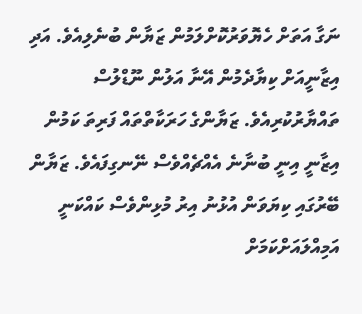ނަގާ އަތަށް ހެޔޮވަރުކޮށްލަމުން ޒަޔާން ބުނެލިއެވެ. އަދި އިޒާނީއަށް ކިޔާދެމުން އޭނާ އަލުން ނޫޑްލުސް ތައްޔާރުކުރިއެވެ. ޒަޔާންގެ ހަރަކާތްތައް ފަރިތަ ކަމުން އިޒާނީ އިނީ ބުނާނެ އެއްޗެއްވެސް ނޭނގިފައެވެ. ޒަޔާން ބޭރުގައި ކިޔަވަން އުޅުނު އިރު މުޅިންވެސް ކައްކަނީ އަމިއްލައަށްކަމަށް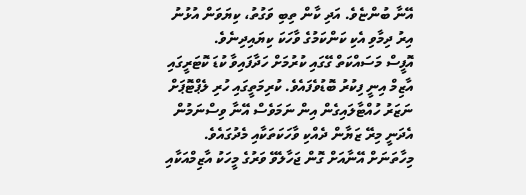އޭނާ ބުންޏެވެ. އަދި ކާން ތިބި ވަގުތު، ކިޔަވަން އުޅުނު އިރު ދިމާވި އެކި ކަންކަމުގެ ވާހަކަ ކިޔައިދިނެވެ.
އޮފީސް މަސައްކަތް ގޭގައި ކުރުމަށް ހަދާފައިވާ ކުޑަ ކޮޓަރީގައި އާޒިމް އިނީ ފިކުރު ބޮޑުވެފައެވެ. ކުރިމަތީގައި ހުރި ލެޕްޓޮޕަށް ނަޒަރު ހުއްޓާލައިގެން އިން ނަމަވެސް އޭނާ ވިސްނަމުން އެދަނީ މިރޭ ޒަޔާން ދެއްކި ވާހަކަތަކާއި މެދުގައެވެ. މިހާތަނަށް އޭނާއަށް ގޮން ޖަހާލެވޭ ވަރުގެ މީހަކު އާޒިމްއަކާއި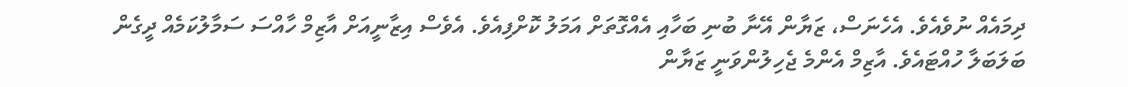ދިމައެއް ނުވެއެވެ. އެހެނަސް، ޒަޔާން އޭނާ ބުނި ބަހާއި އެއްގޮތަށް އަމަލު ކޮށްފިއެވެ. އެވެސް އިޒާނީއަށް އާޒިމް ހާއްސަ ސަމާލުކަމެއް ދީގެން ބަލަބަލާ ހުއްޓައެވެ. އާޒިމް އެންމެ ޖެހިލުންވަނީ ޒަޔާން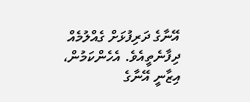އޭނާގެ ދަރިފުޅަށް ގެއްލުމެއް ދިފާނެތީއެވެ. އެހެންކަމުން، އިޒާނީ އޭނާގެ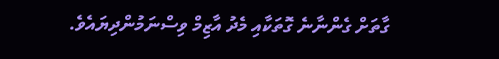ގާތަށް ގެންނާނެ ގޮތަކާއި މެދު އާޒިމް ވިސްނަމުންދިޔައެވެ.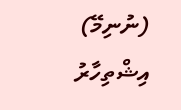(ނުނިމޭ)
އިޝްތިހާރު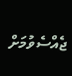ޖެއްސެވުމަށް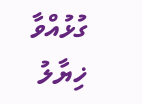ގުޅުއްވާ
ޚިޔާލު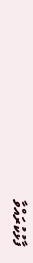ފާޅުކުރައްވާ